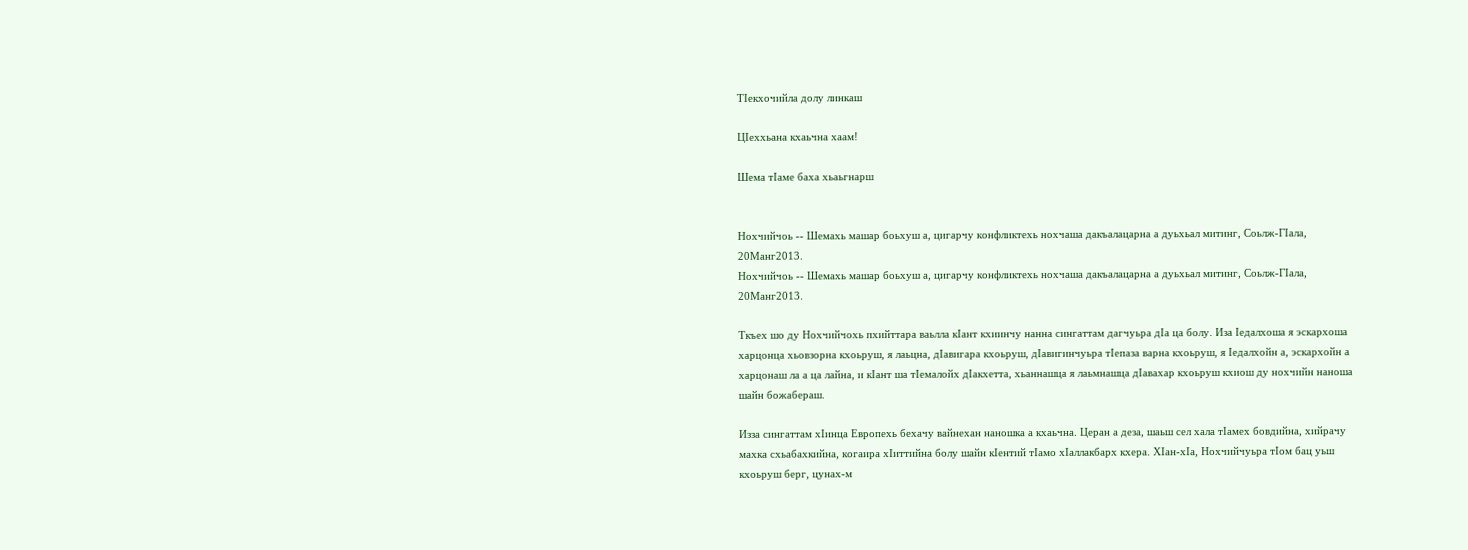ТIекхочийла долу линкаш

ЦIеххьана кхаьчна хаам!

Шема тIаме баха хьаьгнарш


Нохчийчоь -- Шемахь машар боьхуш а, цигарчу конфликтехь нохчаша дакъалацарна а дуьхьал митинг, Соьлж-ГIала, 20Манг2013.
Нохчийчоь -- Шемахь машар боьхуш а, цигарчу конфликтехь нохчаша дакъалацарна а дуьхьал митинг, Соьлж-ГIала, 20Манг2013.

Ткъех шо ду Нохчийчохь пхийттара ваьлла кIант кхиинчу нанна сингаттам дагчуьра дIа ца болу. Иза Iедалхоша я эскархоша харцонца хьовзорна кхоьруш, я лаьцна, дIавигара кхоьруш, дIавигинчуьра тIепаза варна кхоьруш, я Iедалхойн а, эскархойн а харцонаш ла а ца лайна, и кIант ша тIемалойх дIакхетта, хьаннашца я лаьмнашца дIавахар кхоьруш кхиош ду нохчийн наноша шайн божабераш.

Изза сингаттам хIинца Европехь бехачу вайнехан наношка а кхаьчна. Церан а деза, шаьш сел хала тIамех бовдийна, хийрачу махка схьабахкийна, когаира хIиттийна болу шайн кIентий тIамо хIаллакбарх кхера. ХIан-хIа, Нохчийчуьра тIом бац уьш кхоьруш берг, цунах-м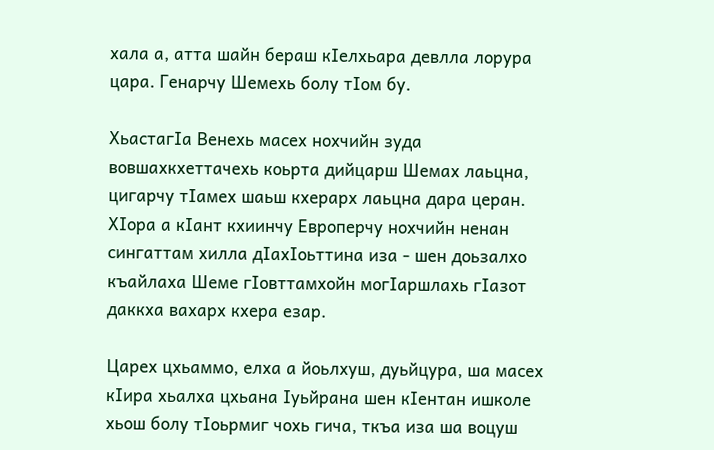хала а, атта шайн бераш кIелхьара девлла лорура цара. Генарчу Шемехь болу тIом бу.

ХьастагIа Венехь масех нохчийн зуда вовшахкхеттачехь коьрта дийцарш Шемах лаьцна, цигарчу тIамех шаьш кхерарх лаьцна дара церан. ХIора а кIант кхиинчу Европерчу нохчийн ненан сингаттам хилла дIахIоьттина иза - шен доьзалхо къайлаха Шеме гIовттамхойн могIаршлахь гIазот даккха вахарх кхера езар.

Царех цхьаммо, елха а йоьлхуш, дуьйцура, ша масех кIира хьалха цхьана Iуьйрана шен кIентан ишколе хьош болу тIоьрмиг чохь гича, ткъа иза ша воцуш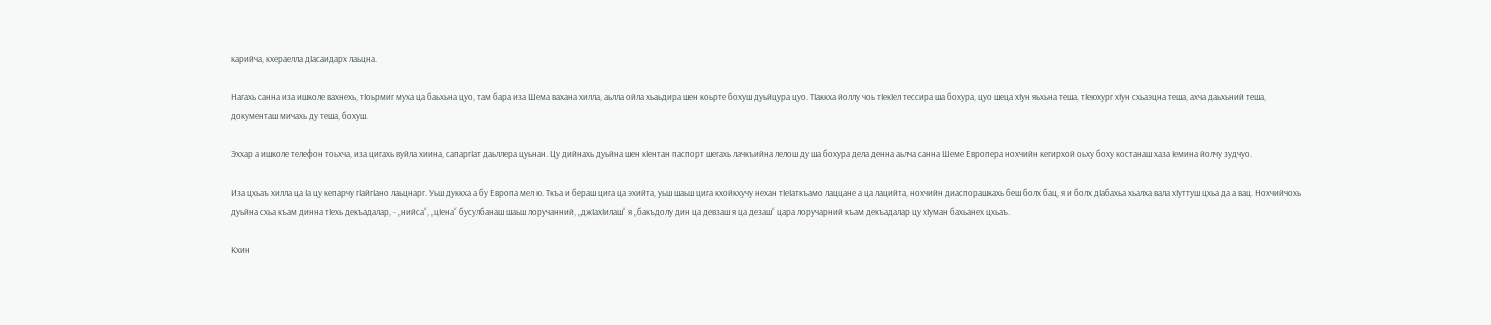карийча, кхераелла дIасаидарх лаьцна.

Нагахь санна иза ишколе вахнехь, тIоьрмиг муха ца баьхьна цуо, там бара иза Шема вахана хилла, аьлла ойла хьаьдира шен коьрте бохуш дуьйцура цуо. ТIаккха йоллу чоь тIекIел тессира ша бохура, цуо шеца хIун яьхьна теша, тIеюхург хIун схьаэцна теша, ахча даьхьний теша, документаш мичахь ду теша, бохуш.

Эххар а ишколе телефон тоьхча, иза цигахь вуйла хиина, сапаргIат даьллера цуьнан. Цу дийнахь дуьйна шен кIентан паспорт шегахь лачкъийна лелош ду ша бохура дела денна аьлча санна Шеме Европера нохчийн кегирхой оьху боху костанаш хаза Iемина йолчу зудчуо.

Иза цхьаъ хилла ца Iа цу кепарчу гIайгIано лаьцнарг. Уьш дуккха а бу Европа мел ю. Ткъа и бераш цига ца эхийта, уьш шаьш цига кхойкхучу нехан тIеIаткъамо лаццане а ца лацийта, нохчийн диаспорашкахь беш болх бац, я и болх дIабахьа хьалха вала хIуттуш цхьа да а вац. Нохчийчохь дуьйна схьа къам динна тIехь декъадалар, - „нийса“, „цIена“ бусулбанаш шаьш лоручанний, „джIахIилаш“ я „бакъдолу дин ца девзаш я ца дезаш“ цара лоручарний къам декъадалар цу хIуман бахьанех цхьаъ.

Кхин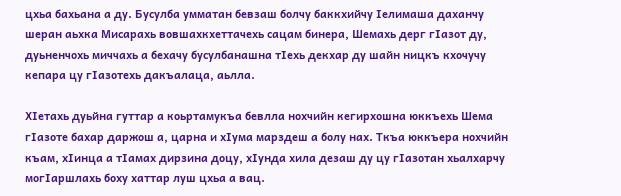цхьа бахьана а ду. Бусулба умматан бевзаш болчу баккхийчу Iелимаша даханчу шеран аьхка Мисарахь вовшахкхеттачехь сацам бинера, Шемахь дерг гIазот ду, дуьненчохь миччахь а бехачу бусулбанашна тIехь декхар ду шайн ницкъ кхочучу кепара цу гIазотехь дакъалаца, аьлла.

ХIетахь дуьйна гуттар а коьртамукъа бевлла нохчийн кегирхошна юккъехь Шема гIазоте бахар даржош а, царна и хIума марздеш а болу нах. Ткъа юккъера нохчийн къам, хIинца а тIамах дирзина доцу, хIунда хила дезаш ду цу гIазотан хьалхарчу могIаршлахь боху хаттар луш цхьа а вац.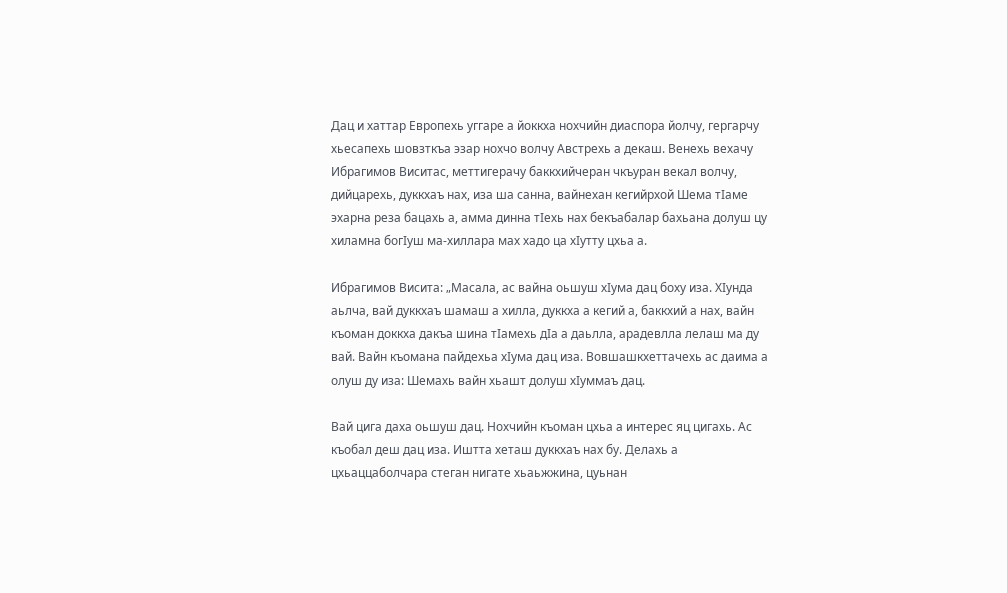Дац и хаттар Европехь уггаре а йоккха нохчийн диаспора йолчу, гергарчу хьесапехь шовзткъа эзар нохчо волчу Австрехь а декаш. Венехь вехачу Ибрагимов Виситас, меттигерачу баккхийчеран чкъуран векал волчу, дийцарехь, дуккхаъ нах, иза ша санна, вайнехан кегийрхой Шема тIаме эхарна реза бацахь а, амма динна тIехь нах бекъабалар бахьана долуш цу хиламна богIуш ма-хиллара мах хадо ца хIутту цхьа а.

Ибрагимов Висита: „Масала, ас вайна оьшуш хIума дац боху иза. ХIунда аьлча, вай дуккхаъ шамаш а хилла, дуккха а кегий а, баккхий а нах, вайн къоман доккха дакъа шина тIамехь дIа а даьлла, арадевлла лелаш ма ду вай. Вайн къомана пайдехьа хIума дац иза. Вовшашкхеттачехь ас даима а олуш ду иза: Шемахь вайн хьашт долуш хIуммаъ дац.

Вай цига даха оьшуш дац. Нохчийн къоман цхьа а интерес яц цигахь. Ас къобал деш дац иза. Иштта хеташ дуккхаъ нах бу. Делахь а цхьаццаболчара стеган нигате хьаьжжина, цуьнан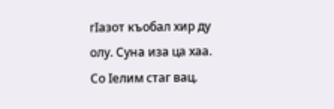гIазот къобал хир ду олу. Суна иза ца хаа. Со Iелим стаг вац.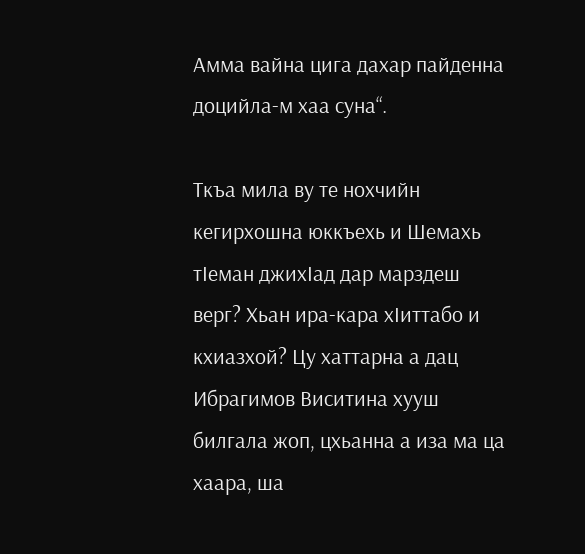Амма вайна цига дахар пайденна доцийла-м хаа суна“.

Ткъа мила ву те нохчийн кегирхошна юккъехь и Шемахь тIеман джихIад дар марздеш верг? Хьан ира-кара хIиттабо и кхиазхой? Цу хаттарна а дац Ибрагимов Виситина хууш билгала жоп, цхьанна а иза ма ца хаара, ша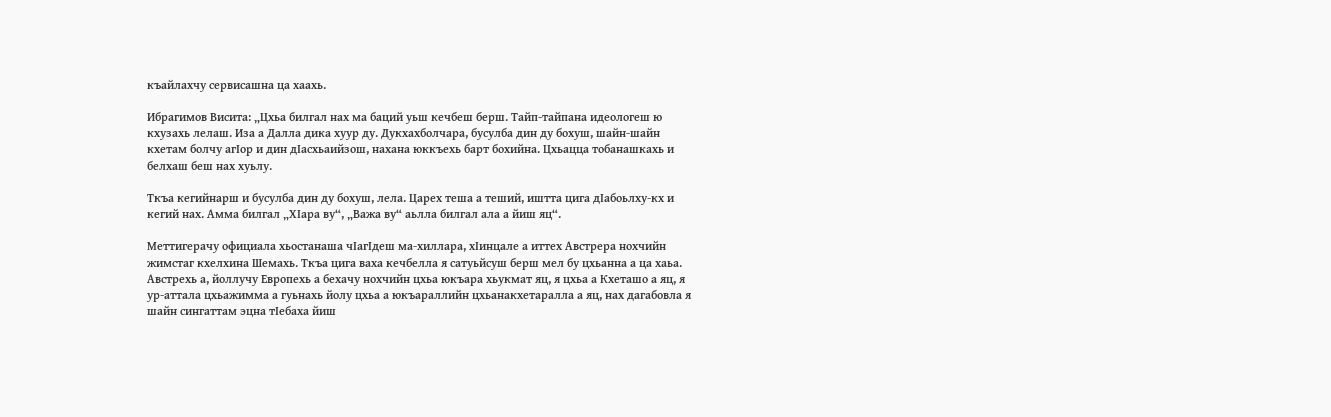къайлахчу сервисашна ца хаахь.

Ибрагимов Висита: „Цхьа билгал нах ма баций уьш кечбеш берш. Тайп-тайпана идеологеш ю кхузахь лелаш. Иза а Далла дика хуур ду. Дукхахболчара, бусулба дин ду бохуш, шайн-шайн кхетам болчу агIор и дин дIасхьаийзош, нахана юккъехь барт бохийна. Цхьацца тобанашкахь и белхаш беш нах хуьлу.

Ткъа кегийнарш и бусулба дин ду бохуш, лела. Царех теша а теший, иштта цига дIабоьлху-кх и кегий нах. Амма билгал „ХIара ву“, „Важа ву“ аьлла билгал ала а йиш яц“.

Меттигерачу официала хьостанаша чIагIдеш ма-хиллара, хIинцале а иттех Австрера нохчийн жимстаг кхелхина Шемахь. Ткъа цига ваха кечбелла я сатуьйсуш берш мел бу цхьанна а ца хаьа. Австрехь а, йоллучу Европехь а бехачу нохчийн цхьа юкъара хьукмат яц, я цхьа а Кхеташо а яц, я ур-аттала цхьажимма а гуьнахь йолу цхьа а юкъараллийн цхьанакхетаралла а яц, нах дагабовла я шайн сингаттам эцна тIебаха йиш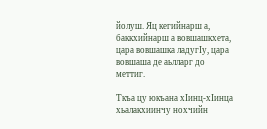йолуш. Яц кегийнарш а, баккхийнарш а вовшашкхета, цара вовшашка ладугIу, цара вовшаша де аьлларг до меттиг.

Ткъа цу юкъана хIинц-хIинца хьалакхиинчу нохчийн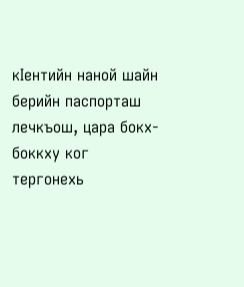кIентийн наной шайн берийн паспорташ лечкъош, цара бокх-боккху ког тергонехь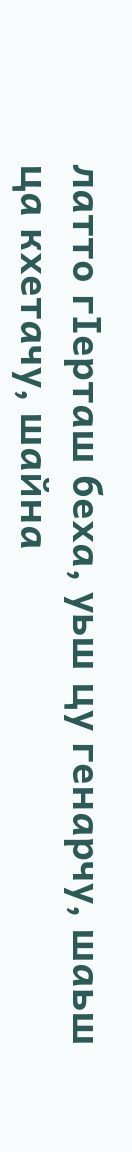латто гIерташ беха, уьш цу генарчу, шаьш ца кхетачу, шайна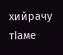хийрачу тIаме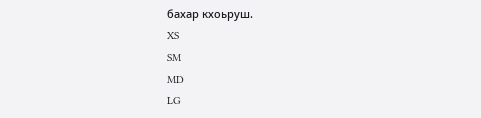бахар кхоьруш.
XS
SM
MD
LG